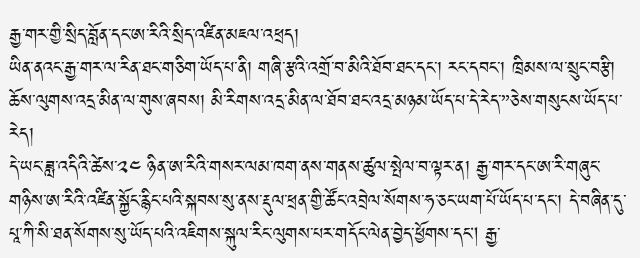རྒྱ་གར་གྱི་སྲིད་བློན་དང་ཨ་རིའི་སྲིད་འཛིན་མཇལ་འཕྲད།
ཡིན་ནའང་རྒྱ་གར་ལ་རིན་ཐང་གཅིག་ཡོད་པ་ནི། གཞི་རྩའི་འགྲོ་བ་མིའི་ཐོབ་ཐང་དང་། རང་དབང་། ཁྲིམས་ལ་སྲུང་བརྩི། ཆོས་ལུགས་འདྲ་མིན་ལ་གུས་ཞབས། མི་རིགས་འདྲ་མིན་ལ་ཐོབ་ཐང་འདྲ་མཉམ་ཡོད་པ་དེ་རེད་”ཅེས་གསུངས་ཡོད་པ་རེད།
དེ་ཡང་ཟླ་འདིའི་ཚེས་༢༤ ཉིན་ཨ་རིའི་གསར་ལམ་ཁག་ནས་གནས་ཚུལ་སྤེལ་བ་ལྟར་ན། རྒྱ་གར་དང་ཨ་རི་གཞུང་གཉིས་ཨ་རིའི་འཛིན་སྐྱོང་རྙིང་པའི་སྐབས་སུ་ནས་རྡུལ་ཕྲན་གྱི་ཚོང་འབྲེལ་སོགས་ཧ་ཅང་ཡག་པོ་ཡོད་པ་དང་། དེ་བཞིན་དུ་པཱ་ཀི་སི་ཐན་སོགས་སུ་ཡོད་པའི་འཇིགས་སྐུལ་རིང་ལུགས་པར་གདོང་ལེན་བྱེད་ཕྱོགས་དང། རྒྱ་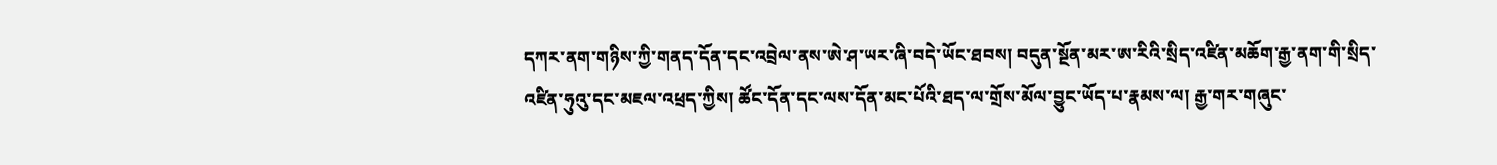དཀར་ནག་གཉིས་ཀྱི་གནད་དོན་དང་འབྲེལ་ནས་ཨེ་ཤ་ཡར་ཞི་བདེ་ཡོང་ཐབས། བདུན་སྔོན་མར་ཨ་རིའི་སྲིད་འཛིན་མཆོག་རྒྱ་ནག་གི་སྲིད་འཛིན་ཧུའུ་དང་མཇལ་འཕྲད་ཀྱིས། ཚོང་དོན་དང་ལས་དོན་མང་པོའི་ཐད་ལ་གྲོས་མོལ་བྱུང་ཡོད་པ་རྣམས་ལ། རྒྱ་གར་གཞུང་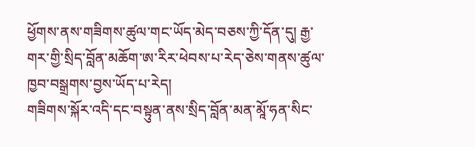ཕྱོགས་ནས་གཟིགས་ཚུལ་གང་ཡོད་མེད་བཅས་ཀྱི་དོན་དུ། རྒྱ་གར་གྱི་སྲིད་བློན་མཆོག་ཨ་རིར་ཕེབས་པ་རེད་ཅེས་གནས་ཚུལ་ཁྱབ་བསྒྲགས་བྱས་ཡོད་པ་རེད།
གཟིགས་སྐོར་འདི་དང་བསྟུན་ནས་སྲིད་བློན་མན་མཱོ་ཧན་སིང་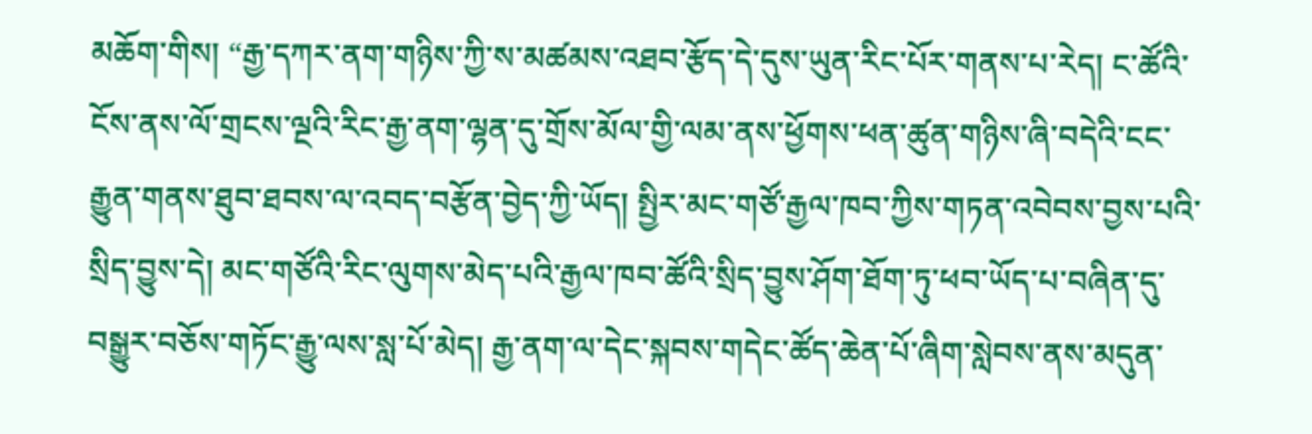མཆོག་གིས། “རྒྱ་དཀར་ནག་གཉིས་ཀྱི་ས་མཚམས་འཐབ་རྩོད་དེ་དུས་ཡུན་རིང་པོར་གནས་པ་རེད། ང་ཚོའི་ངོས་ནས་ལོ་གྲངས་ལྔའི་རིང་རྒྱ་ནག་ལྷན་དུ་གྲོས་མོལ་གྱི་ལམ་ནས་ཕྱོགས་ཕན་ཚུན་གཉིས་ཞི་བདེའི་ངང་རྒྱུན་གནས་ཐུབ་ཐབས་ལ་འབད་བརྩོན་བྱེད་ཀྱི་ཡོད། སྤྱིར་མང་གཙོ་རྒྱལ་ཁབ་ཀྱིས་གཏན་འབེབས་བྱས་པའི་སྲིད་བྱུས་དེ། མང་གཙོའི་རིང་ལུགས་མེད་པའི་རྒྱལ་ཁབ་ཚོའི་སྲིད་བྱུས་ཤོག་ཐོག་ཏུ་ཕབ་ཡོད་པ་བཞིན་དུ་བསྒྱུར་བཅོས་གཏོང་རྒྱུ་ལས་སླ་པོ་མེད། རྒྱ་ནག་ལ་དེང་སྐབས་གདེང་ཚོད་ཆེན་པོ་ཞིག་སླེབས་ནས་མདུན་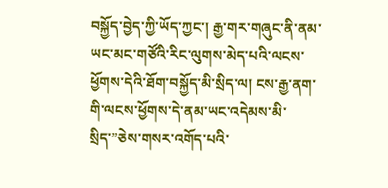བསྐྱོད་བྱེད་ཀྱི་ཡོད་ཀྱང་། རྒྱ་གར་གཞུང་ནི་ནམ་ཡང་མང་གཙོའི་རིང་ལུགས་མེད་པའི་ལངས་ཕྱོགས་དེའི་ཐོག་བསྐྱོད་མི་སྲིད་ལ། ངས་རྒྱ་ནག་གི་ལངས་ཕྱོགས་དེ་ནམ་ཡང་འདེམས་མི་སྲིད་”ཅེས་གསར་འགོད་པའི་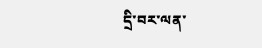དྲི་བར་ལན་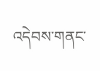འདེབས་གནང་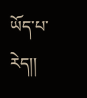ཡོད་པ་རེད།།